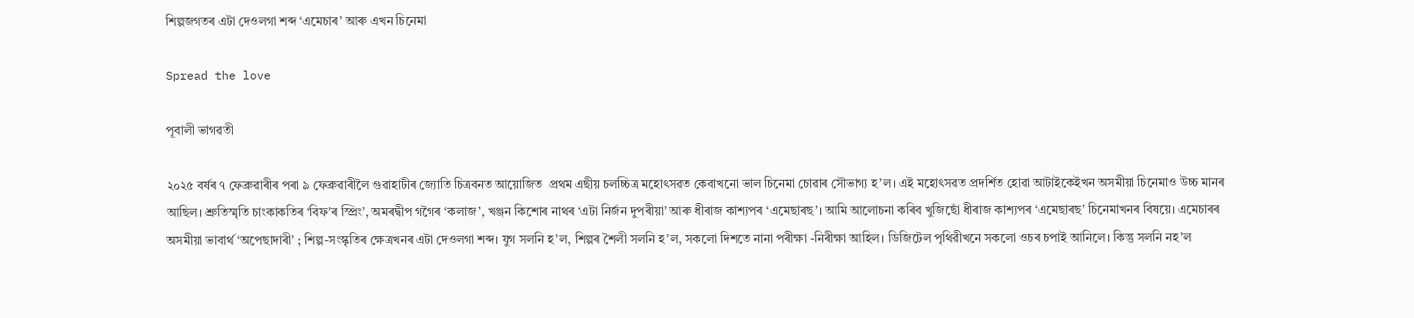শিল্পজগতৰ এটা দেওলগা শব্দ ‘এমেচাৰ’ আৰু এখন চিনেমা

Spread the love

পূবালী ভাগৱতী

২০২৫ বৰ্ষৰ ৭ ফেব্ৰুৱাৰীৰ পৰা ৯ ফেব্ৰুৱাৰীলৈ গুৱাহাটীৰ জ্যোতি চিত্ৰবনত আয়োজিত  প্ৰথম এছীয় চলচ্চিত্ৰ মহোৎসৱত কেবাখনো ভাল চিনেমা চোৱাৰ সৌভাগ্য হ’ল। এই মহোৎসৱত প্ৰদৰ্শিত হোৱা আটাইকেইখন অসমীয়া চিনেমাও উচ্চ মানৰ আছিল। শ্ৰুতিস্মৃতি চাংকাকতিৰ ‘বিফʼৰ স্প্ৰিং’, অমৰদ্বীপ গগৈৰ ‘কলাজ’, খঞ্জন কিশোৰ নাথৰ ‘এটা নিৰ্জন দুপৰীয়া’ আৰু ধীৰাজ কাশ্যপৰ ‘এমেছাৰছ’। আমি আলোচনা কৰিব খুজিছোঁ ধীৰাজ কাশ্যপৰ ‘এমেছাৰছ’ চিনেমাখনৰ বিষয়ে। এমেচাৰৰ অসমীয়া ভাবাৰ্থ ‘অপেছাদাৰী’ ; শিল্প-সংস্কৃতিৰ ক্ষেত্ৰখনৰ এটা দেওলগা শব্দ। যুগ সলনি হ’ল, শিল্পৰ শৈলী সলনি হ’ল, সকলো দিশতে নানা পৰীক্ষা -নিৰীক্ষা আহিল। ডিজিটেল পৃথিৱীখনে সকলো ওচৰ চপাই আনিলে। কিন্তু সলনি নহ’ল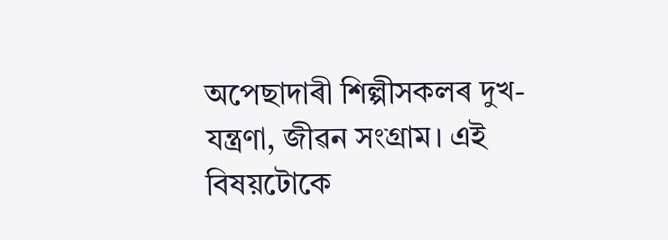অপেছাদাৰী শিল্পীসকলৰ দুখ-যন্ত্ৰণা, জীৱন সংগ্ৰাম। এই বিষয়টোকে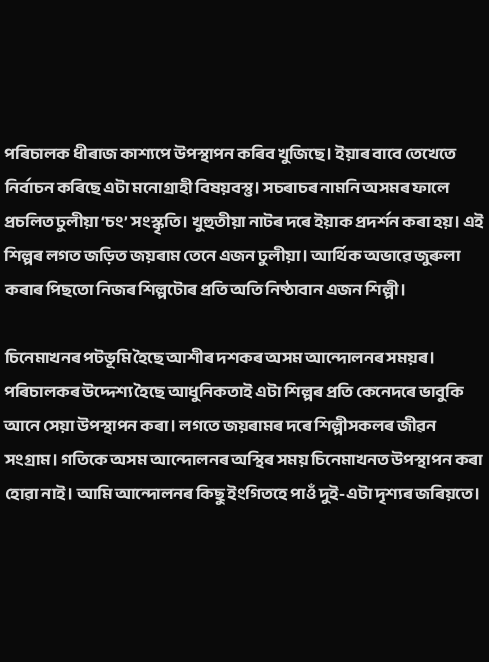পৰিচালক ধীৰাজ কাশ্যপে উপস্থাপন কৰিব খুজিছে। ইয়াৰ বাবে তেখেতে নিৰ্বাচন কৰিছে এটা মনোগ্ৰাহী বিষয়বস্তু। সচৰাচৰ নামনি অসমৰ ফালে প্ৰচলিত ঢুলীয়া ‘চং’ সংস্কৃতি। খুহুতীয়া নাটৰ দৰে ইয়াক প্ৰদৰ্শন কৰা হয়। এই শিল্পৰ লগত জড়িত জয়ৰাম তেনে এজন ঢুলীয়া। আৰ্থিক অভাৱে জুৰুলা কৰাৰ পিছতো নিজৰ শিল্পটোৰ প্ৰতি অতি নিষ্ঠাবান এজন শিল্পী।

চিনেমাখনৰ পটভূমি হৈছে আশীৰ দশকৰ অসম আন্দোলনৰ সময়ৰ। পৰিচালকৰ উদ্দেশ্য হৈছে আধুনিকতাই এটা শিল্পৰ প্ৰতি কেনেদৰে ভাবুকি আনে সেয়া উপস্থাপন কৰা। লগতে জয়ৰামৰ দৰে শিল্পীসকলৰ জীৱন সংগ্ৰাম। গতিকে অসম আন্দোলনৰ অস্থিৰ সময় চিনেমাখনত উপস্থাপন কৰা হোৱা নাই। আমি আন্দোলনৰ কিছু ইংগিতহে পাওঁ দুই-এটা দৃশ্যৰ জৰিয়তে।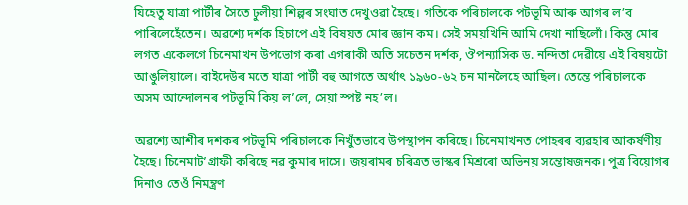যিহেতু যাত্ৰা পাৰ্টীৰ সৈতে ঢুলীয়া শিল্পৰ সংঘাত দেখুওৱা হৈছে। গতিকে পৰিচালকে পটভূমি আৰু আগৰ ল’ব পাৰিলেহেঁতেন। অৱশ্যে দৰ্শক হিচাপে এই বিষয়ত মোৰ জ্ঞান কম। সেই সময়খিনি আমি দেখা নাছিলোঁ। কিন্তু মোৰ লগত একেলগে চিনেমাখন উপভোগ কৰা এগৰাকী অতি সচেতন দৰ্শক, ঔপন্যাসিক ড. নন্দিতা দেৱীয়ে এই বিষয়টো আঙুলিয়ালে। বাইদেউৰ মতে যাত্ৰা পাৰ্টী বহু আগতে অৰ্থাৎ ১৯৬০-৬২ চন মানলৈহে আছিল। তেন্তে পৰিচালকে অসম আন্দোলনৰ পটভূমি কিয় লʼলে, সেয়া স্পষ্ট নহ’ল।

অৱশ্যে আশীৰ দশকৰ পটভূমি পৰিচালকে নিখুঁতভাবে উপস্থাপন কৰিছে। চিনেমাখনত পোহৰৰ ব্যৱহাৰ আকৰ্ষণীয় হৈছে। চিনেমাটʼগ্ৰাফী কৰিছে নৱ কুমাৰ দাসে। জ‌য়ৰামৰ চৰিত্ৰত ভাস্কৰ মিশ্ৰৰো অভিনয় সন্তোষজনক। পুত্ৰ বিয়োগৰ দিনাও তেওঁ নিমন্ত্ৰণ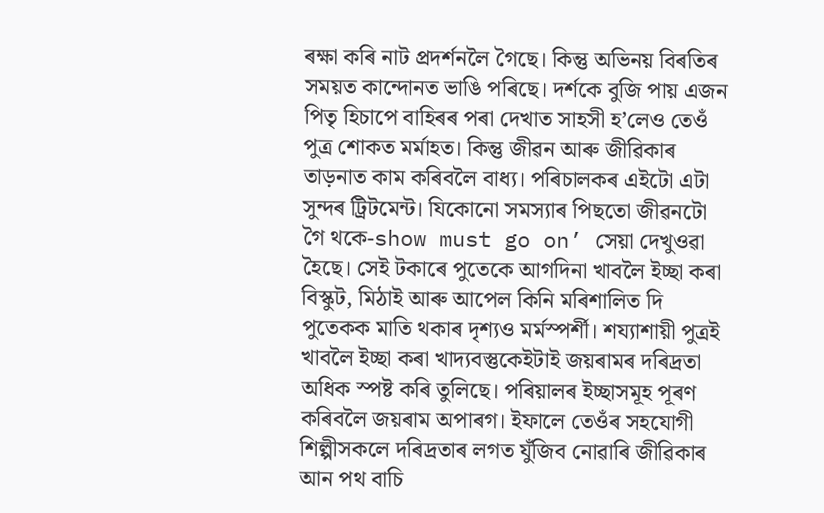ৰক্ষা কৰি নাট প্ৰদৰ্শনলৈ গৈছে। কিন্তু অভিনয় বিৰতিৰ সময়ত কান্দোনত ভাঙি পৰিছে। দৰ্শকে বুজি পায় এজন পিতৃ হিচাপে বাহিৰৰ পৰা দেখাত সাহসী হ’লেও তেওঁ পুত্ৰ শোকত মৰ্মাহত। কিন্তু জীৱন আৰু জীৱিকাৰ তাড়নাত কাম কৰিবলৈ বাধ্য। পৰিচালকৰ এইটো এটা সুন্দৰ ট্ৰিটমেন্ট। যিকোনো সমস্যাৰ পিছতো জীৱনটো গৈ থকে-show must go on’ সেয়া দেখুওৱা হৈছে। সেই টকাৰে পুতেকে আগদিনা খাবলৈ ইচ্ছা কৰা বিস্কুট, মিঠাই আৰু আপেল কিনি মৰিশালিত দি পুতেকক মাতি থকাৰ দৃশ্যও মৰ্মস্পৰ্শী। শয্যাশায়ী পুত্ৰই খাবলৈ ইচ্ছা কৰা খাদ্যবস্তুকেইটাই জয়ৰামৰ দৰিদ্ৰতা অধিক স্পষ্ট কৰি তুলিছে। পৰিয়ালৰ ইচ্ছাসমূহ পূৰণ কৰিবলৈ জয়ৰাম অপাৰগ। ইফালে তেওঁৰ সহযোগী শিল্পীসকলে দৰিদ্ৰতাৰ লগত যুঁজিব নোৱাৰি জীৱিকাৰ আন পথ বাচি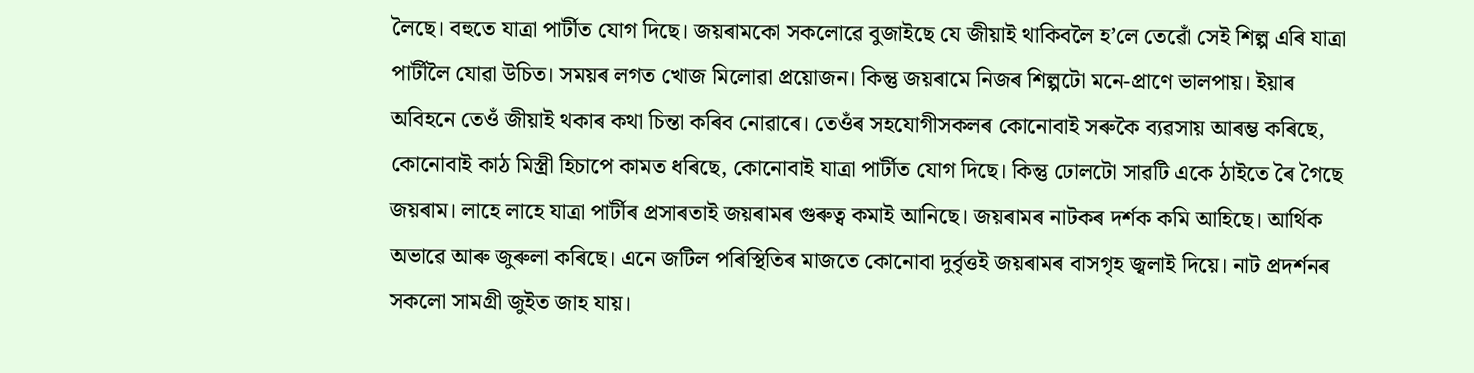লৈছে। বহুতে যাত্ৰা পাৰ্টীত যোগ দিছে। জয়ৰামকো সকলোৱে বুজাইছে যে জীয়াই থাকিবলৈ হ’লে তেৱোঁ সেই শিল্প এৰি যাত্ৰা পাৰ্টীলৈ যোৱা উচিত। সময়ৰ লগত খোজ মিলোৱা প্ৰয়োজন। কিন্তু জয়ৰামে নিজৰ শিল্পটো মনে-প্ৰাণে ভালপায়। ইয়াৰ অবিহনে তেওঁ জীয়াই থকাৰ কথা চিন্তা কৰিব নোৱাৰে। তেওঁৰ সহযোগীসকলৰ কোনোবাই সৰুকৈ ব্যৱসায় আৰম্ভ কৰিছে, কোনোবাই কাঠ মিস্ত্ৰী হিচাপে কামত ধৰিছে, কোনোবাই যাত্ৰা পাৰ্টীত যোগ দিছে। কিন্তু ঢোলটো সাৱটি একে ঠাইতে ৰৈ গৈছে জয়ৰাম। লাহে লাহে যাত্ৰা পাৰ্টীৰ প্ৰসাৰতাই জয়ৰামৰ গুৰুত্ব কমাই আনিছে। জয়ৰামৰ নাটকৰ দৰ্শক কমি আহিছে। আৰ্থিক অভাৱে আৰু জুৰুলা কৰিছে। এনে জটিল পৰিস্থিতিৰ মাজতে কোনোবা দুৰ্বৃত্তই জয়ৰামৰ বাসগৃহ জ্বলাই দিয়ে। নাট প্ৰদৰ্শনৰ সকলো সামগ্ৰী জুইত জাহ যায়।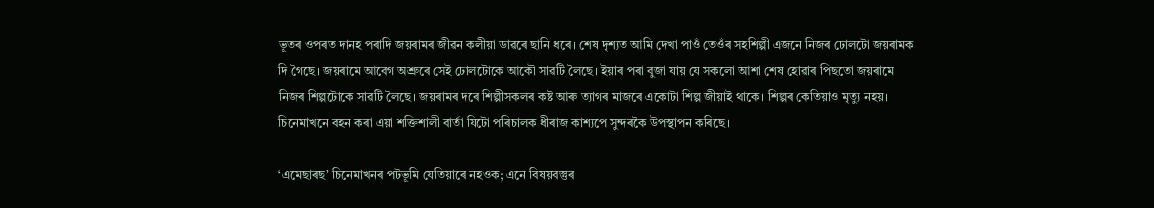ভূতৰ ওপৰত দানহ পৰাদি জয়ৰামৰ জীৱন কলীয়া ডাৱৰে ছানি ধৰে। শেষ দৃশ্যত আমি দেখা পাওঁ তেওঁৰ সহশিল্পী এজনে নিজৰ ঢোলটো জয়ৰামক দি গৈছে। জয়ৰামে আবেগ অশ্ৰুৰে সেই ঢোলটোকে আকৌ সাৱটি লৈছে। ইয়াৰ পৰা বুজা যায় যে সকলো আশা শেষ হোৱাৰ পিছতো জয়ৰামে নিজৰ শিল্পটোকে সাৱটি লৈছে। জয়ৰামৰ দৰে শিল্পীসকলৰ কষ্ট আৰু ত্যাগৰ মাজৰে একোটা শিল্প জীয়াই থাকে। শিল্পৰ কেতিয়াও মৃত্যু নহয়। চিনেমাখনে বহন কৰা এয়া শক্তিশালী বাৰ্তা যিটো পৰিচালক ধীৰাজ কাশ্যপে সুন্দৰকৈ উপস্থাপন কৰিছে।

‘এমেছাৰছ’ চিনেমাখনৰ পটভূমি যেতিয়াৰে নহওক; এনে বিষয়বস্তুৰ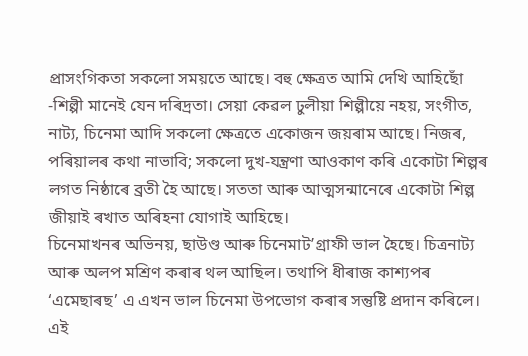প্ৰাসংগিকতা সকলো সময়তে আছে। বহু ক্ষেত্ৰত আমি দেখি আহিছোঁ -শিল্পী মানেই যেন দৰিদ্ৰতা। সেয়া কেৱল ঢুলীয়া শিল্পীয়ে নহয়, সংগীত, নাট্য, চিনেমা আদি সকলো ক্ষেত্ৰতে একোজন জয়ৰাম আছে। নিজৰ, পৰিয়ালৰ কথা নাভাবি; সকলো দুখ-যন্ত্ৰণা আওকাণ কৰি একোটা শিল্পৰ লগত নিষ্ঠাৰে ব্ৰতী হৈ আছে। সততা আৰু আত্মসন্মানেৰে একোটা শিল্প জীয়াই ৰখাত অৰিহনা যোগাই আহিছে।
চিনেমাখনৰ অভিনয়, ছাউণ্ড আৰু চিনেমাটʼগ্ৰাফী ভাল হৈছে। চিত্ৰনাট্য আৰু অলপ মশ্ৰিণ কৰাৰ থল আছিল। তথাপি ধীৰাজ কাশ্যপৰ ‘এমেছাৰছ’ এ এখন ভাল চিনেমা উপভোগ কৰাৰ সন্তুষ্টি প্ৰদান কৰিলে। এই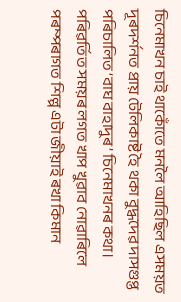চিনেমাখন চাই থাকোঁতে মনলৈ আহিছিল এসময়ত দূৰদৰ্শনত প্ৰায় টেলিকাষ্ট হৈ থকা বুদ্ধদেৱ দাসগুপ্ত পৰিচালিত ‘বাঘ বাহাদুৰ’ চিনেমাখনৰ কথা। পৰিৱৰ্তিত সময়ৰ লগত খাপ খুৱাব নোৱাৰিলে পৰম্পৰাগত শিল্প এটা জীয়াই ৰখা কিমান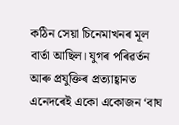কঠিন সেয়া চিনেমাখনৰ মূল বাৰ্তা আছিল। যুগৰ পৰিৱৰ্তন আৰু প্ৰযুক্তিৰ প্ৰত্যাহ্বানত এনেদৰেই একো একোজন ‘বাঘ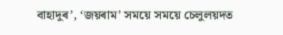বাহাদুৰ’, ‘জয়ৰাম’ সময়ে সময়ে চেলুলয়দত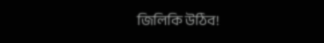জিলিকি উঠিব!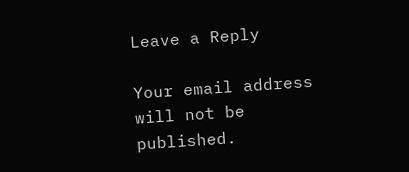Leave a Reply

Your email address will not be published.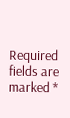Required fields are marked *